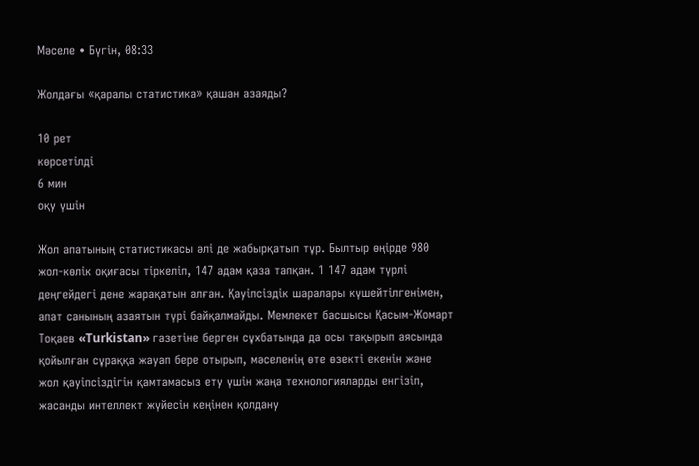Мәселе • Бүгін, 08:33

Жолдағы «қаралы статистика» қашан азаяды?

10 рет
көрсетілді
6 мин
оқу үшін

Жол апатының статистикасы әлі де жабырқатып тұр. Былтыр өңірде 980 жол-көлік оқиғасы тіркеліп, 147 адам қаза тапқан. 1 147 адам түрлі деңгейдегі дене жарақатын алған. Қауіпсіздік шаралары күшейтілгенімен, апат санының азаятын түрі байқалмайды. Мемлекет басшысы Қасым-Жомарт Тоқаев «Turkistan» газетіне берген сұхбатында да осы тақырып аясында қойылған сұраққа жауап бере отырып, мәселенің өте өзекті екенін және жол қауіпсіздігін қамтамасыз ету үшін жаңа технологияларды енгізіп, жасанды интеллект жүйесін кеңінен қолдану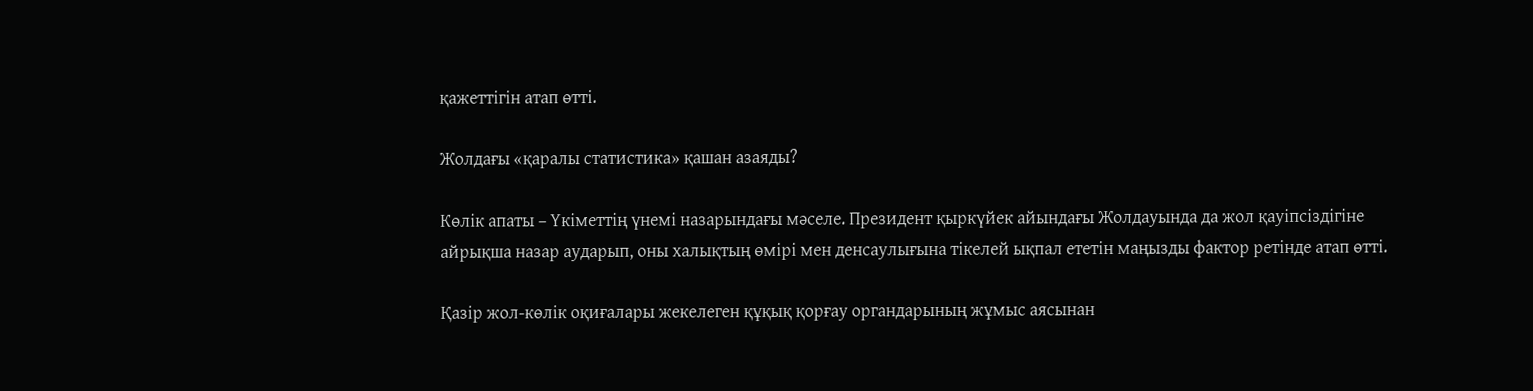қажеттігін атап өтті.

Жолдағы «қаралы статистика» қашан азаяды?

Көлік апаты – Үкіметтің үнемі назарындағы мәселе. Президент қыркүйек айындағы Жолдауында да жол қауіпсіздігіне айрықша назар аударып, оны халықтың өмірі мен денсаулығына тікелей ықпал ететін маңызды фактор ретінде атап өтті.

Қазір жол-көлік оқиғалары жекелеген құқық қорғау органдарының жұмыс аясынан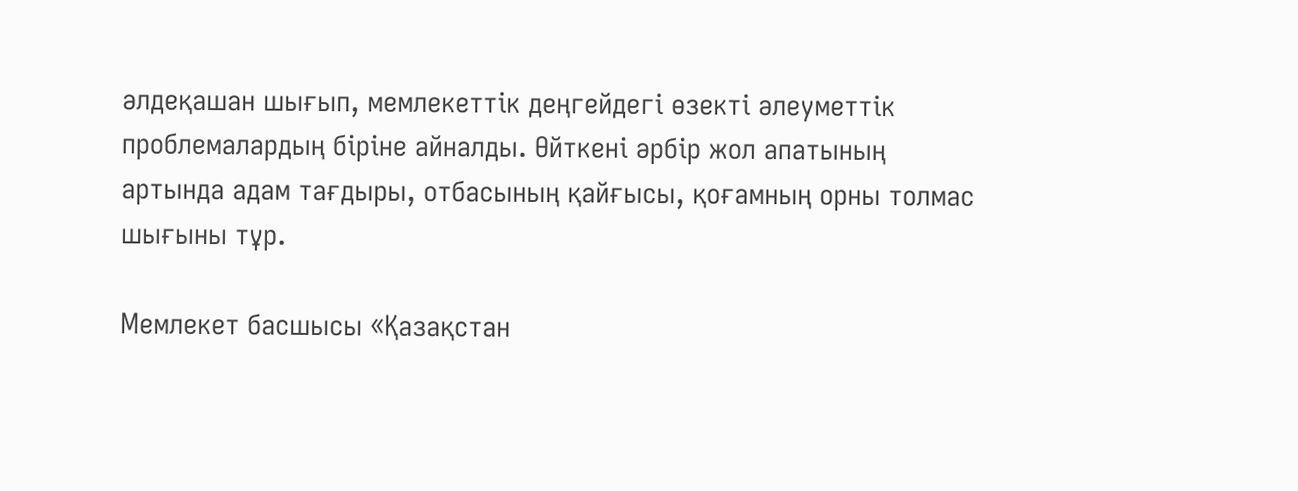әлдеқашан шығып, мемлекеттік деңгейдегі өзекті әлеуметтік проблемалардың біріне айналды. Өйткені әрбір жол апатының артында адам тағдыры, отбасының қайғысы, қоғамның орны толмас шығыны тұр.

Мемлекет басшысы «Қазақстан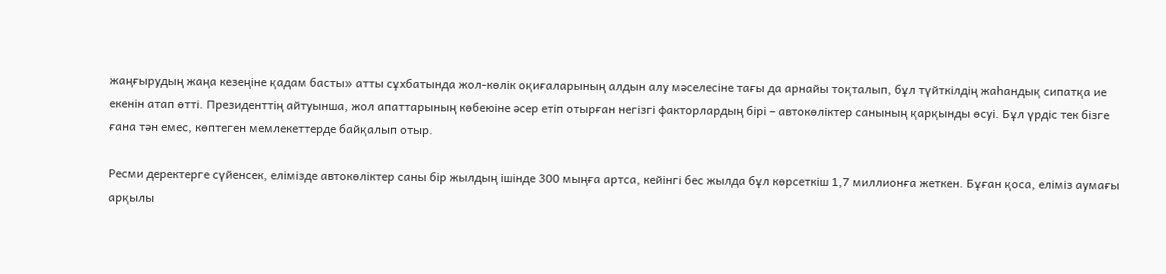жаңғырудың жаңа кезеңіне қадам басты» атты сұхбатында жол-көлік оқиғаларының алдын алу мәселесіне тағы да арнайы тоқталып, бұл түйткілдің жаһандық сипатқа ие екенін атап өтті. Президенттің айтуынша, жол апаттарының көбеюіне әсер етіп отырған негізгі факторлардың бірі – автокөліктер санының қарқынды өсуі. Бұл үрдіс тек бізге ғана тән емес, көптеген мемлекеттерде байқалып отыр.

Ресми деректерге сүйенсек, елімізде автокөліктер саны бір жылдың ішінде 300 мыңға артса, кейінгі бес жылда бұл көрсеткіш 1,7 миллионға жеткен. Бұған қоса, еліміз аумағы арқылы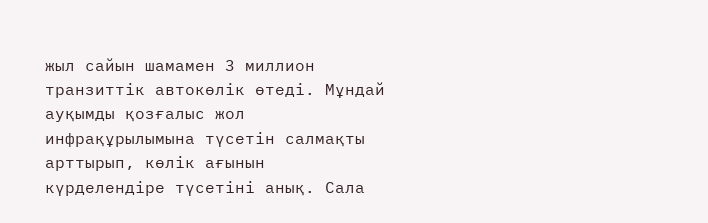жыл сайын шамамен 3 миллион транзиттік автокөлік өтеді. Мұндай ауқымды қозғалыс жол инфрақұрылымына түсетін салмақты арттырып, көлік ағынын күрделендіре түсетіні анық. Сала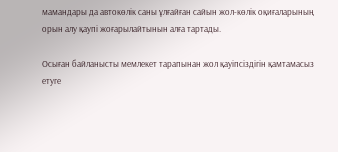мамандары да автокөлік саны ұлғайған сайын жол-көлік оқиғаларының орын алу қаупі жоғарылайтынын алға тартады.

Осыған байланысты мемлекет тарапынан жол қауіпсіздігін қамтамасыз етуге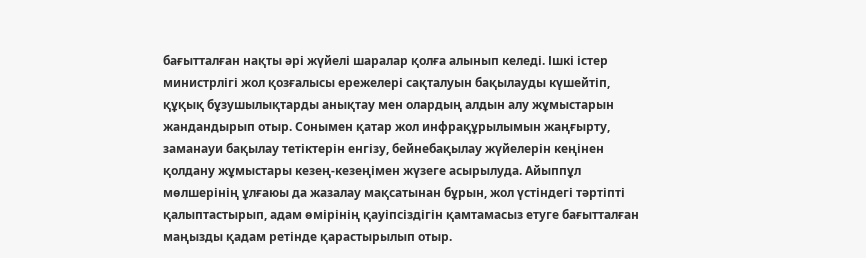бағытталған нақты әрі жүйелі шаралар қолға алынып келеді. Ішкі істер министрлігі жол қозғалысы ережелері сақталуын бақылауды күшейтіп, құқық бұзушылықтарды анықтау мен олардың алдын алу жұмыстарын жандандырып отыр. Сонымен қатар жол инфрақұрылымын жаңғырту, заманауи бақылау тетіктерін енгізу, бейнебақылау жүйелерін кеңінен қолдану жұмыстары кезең-кезеңімен жүзеге асырылуда. Айыппұл мөлшерінің ұлғаюы да жазалау мақсатынан бұрын, жол үстіндегі тәртіпті қалыптастырып, адам өмірінің қауіпсіздігін қамтамасыз етуге бағытталған маңызды қадам ретінде қарастырылып отыр.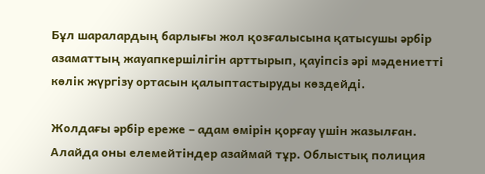Бұл шаралардың барлығы жол қозғалысына қатысушы әрбір азаматтың жауапкершілігін арттырып, қауіпсіз әрі мәдениетті көлік жүргізу ортасын қалыптастыруды көздейді.

Жолдағы әрбір ереже – адам өмірін қорғау үшін жазылған. Алайда оны елемейтіндер азаймай тұр. Облыстық полиция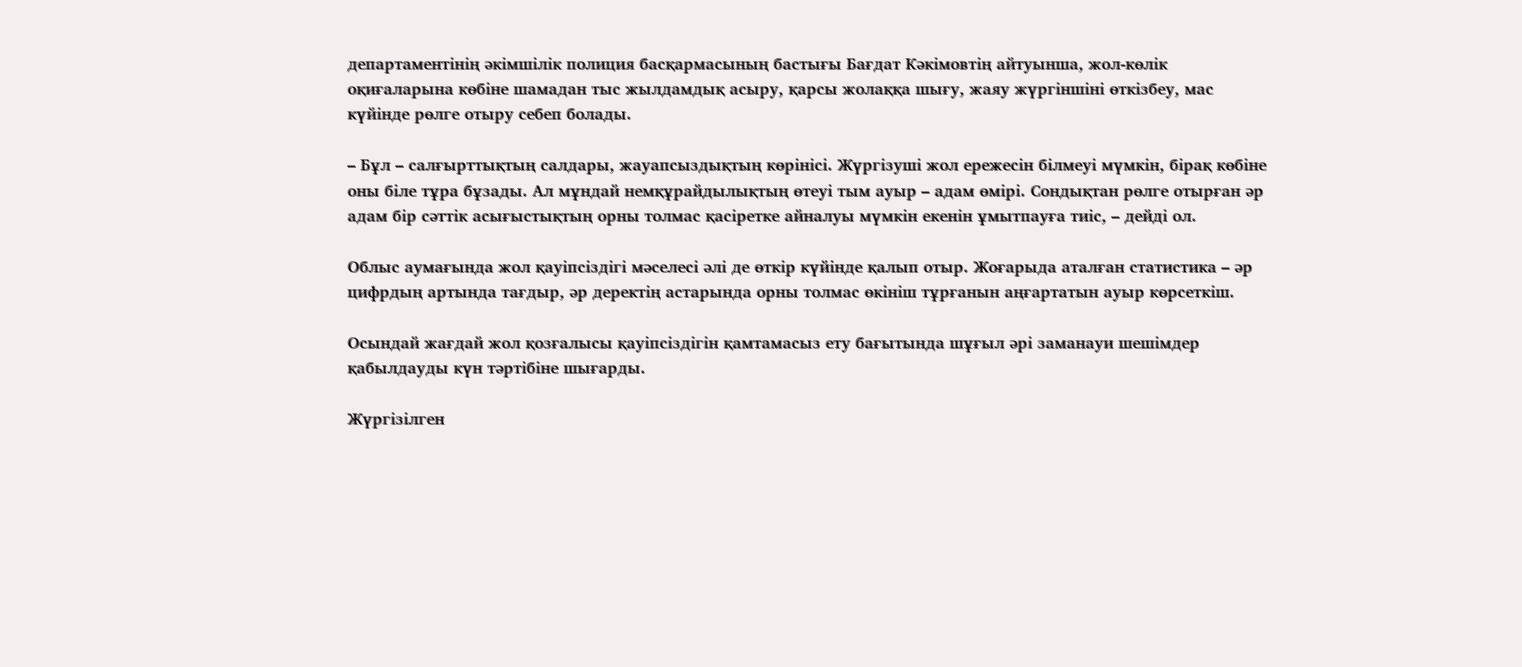департаментінің әкімшілік полиция басқармасының бастығы Бағдат Кәкімовтің айтуынша, жол-көлік оқиғаларына көбіне шамадан тыс жылдамдық асыру, қарсы жолаққа шығу, жаяу жүргіншіні өткізбеу, мас күйінде рөлге отыру себеп болады.

– Бұл – салғырттықтың салдары, жауапсыздықтың көрінісі. Жүргізуші жол ережесін білмеуі мүмкін, бірақ көбіне оны біле тұра бұзады. Ал мұндай немқұрайдылықтың өтеуі тым ауыр – адам өмірі. Сондықтан рөлге отырған әр адам бір сәттік асығыстықтың орны толмас қасіретке айналуы мүмкін екенін ұмытпауға тиіс, – дейді ол.

Облыс аумағында жол қауіпсіздігі мәселесі әлі де өткір күйінде қалып отыр. Жоғарыда аталған статистика – әр цифрдың артында тағдыр, әр деректің астарында орны толмас өкініш тұрғанын аңғартатын ауыр көрсеткіш.

Осындай жағдай жол қозғалысы қауіпсіздігін қамтамасыз ету бағытында шұғыл әрі заманауи шешімдер қабылдауды күн тәртібіне шығарды.

Жүргізілген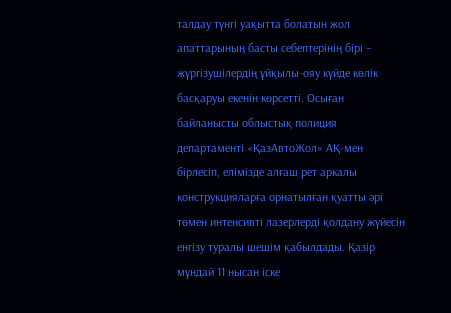талдау түнгі уақытта болатын жол апаттарының басты себептерінің бірі – жүргізушілердің ұйқылы-ояу күйде көлік басқаруы екенін көрсетті. Осыған байланысты облыстық полиция департаменті «ҚазАвтоЖол» АҚ-мен бірлесіп, елімізде алғаш рет аркалы конструкцияларға орнатылған қуатты әрі төмен интенсивті лазерлерді қолдану жүйесін енгізу туралы шешім қабылдады. Қазір мұндай 11 нысан іске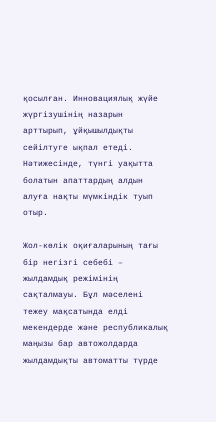қосылған. Инновациялық жүйе жүргізушінің назарын арттырып, ұйқышылдықты сейілтуге ықпал етеді. Нәтижесінде, түнгі уақытта болатын апаттардың алдын алуға нақты мүмкіндік туып отыр.

Жол-көлік оқиғаларының тағы бір негізгі себебі – жылдамдық режімінің сақталмауы. Бұл мәселені тежеу мақсатында елді мекендерде және республикалық маңызы бар автожолдарда жылдамдықты автоматты түрде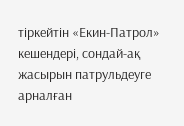тіркейтін «Екин-Патрол» кешендері, сондай-ақ жасырын патрульдеуге арналған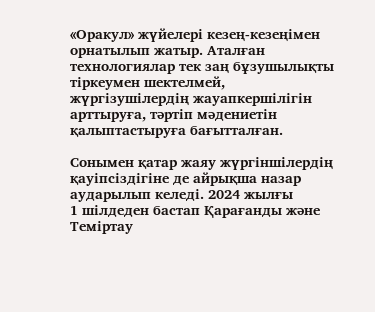«Оракул» жүйелері кезең-кезеңімен орнатылып жатыр. Аталған технологиялар тек заң бұзушылықты тіркеумен шектелмей, жүргізушілердің жауапкершілігін арттыруға, тәртіп мәдениетін қалыптастыруға бағытталған.

Сонымен қатар жаяу жүргіншілердің қауіпсіздігіне де айрықша назар аударылып келеді. 2024 жылғы
1 шілдеден бастап Қарағанды және Теміртау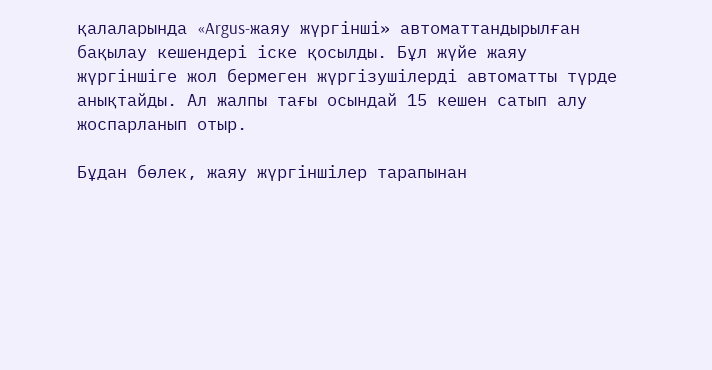қалаларында «Argus-жаяу жүргінші» автоматтандырылған бақылау кешендері іске қосылды. Бұл жүйе жаяу жүргіншіге жол бермеген жүргізушілерді автоматты түрде анықтайды. Ал жалпы тағы осындай 15 кешен сатып алу жоспарланып отыр.

Бұдан бөлек, жаяу жүргіншілер тарапынан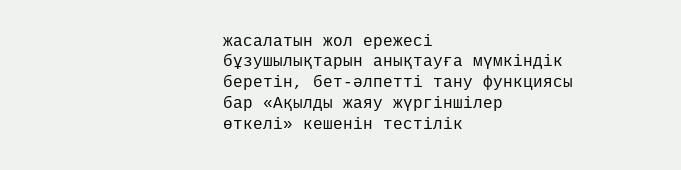жасалатын жол ережесі бұзушылықтарын анықтауға мүмкіндік беретін, бет-әлпетті тану функциясы бар «Ақылды жаяу жүргіншілер өткелі» кешенін тестілік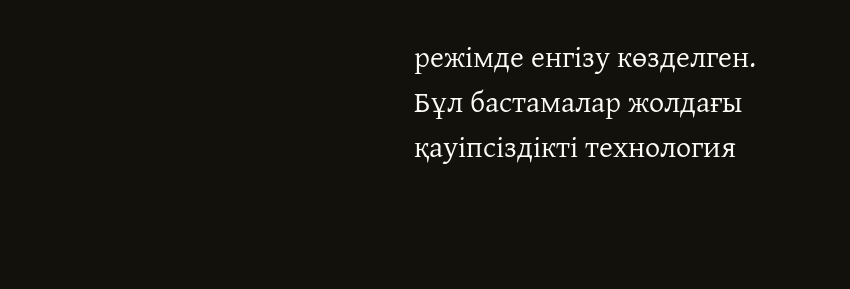режімде енгізу көзделген. Бұл бастамалар жолдағы қауіпсіздікті технология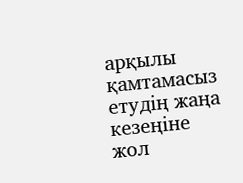арқылы қамтамасыз етудің жаңа кезеңіне жол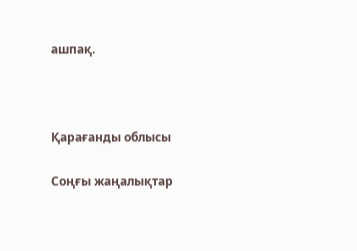ашпақ.



Қарағанды облысы

Соңғы жаңалықтар